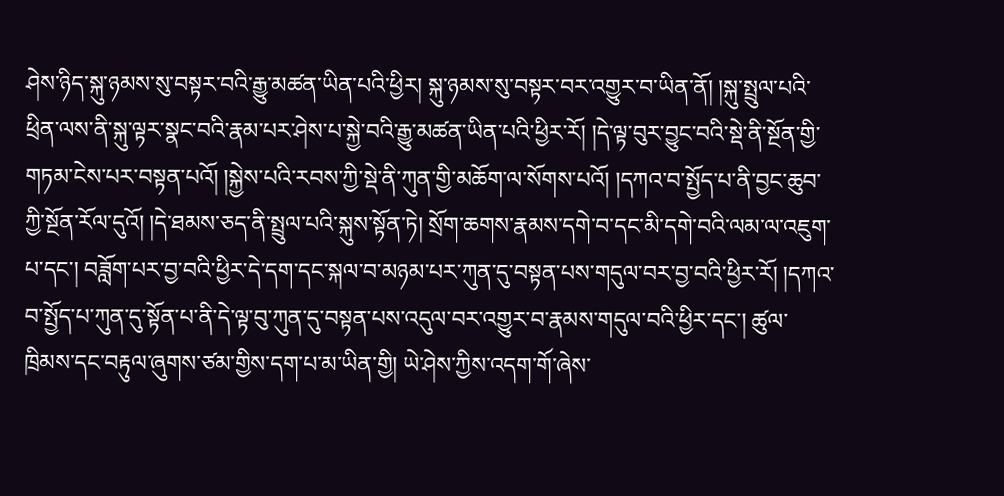ཤེས་ཉིད་སྐུ་ཉམས་སུ་བསྟར་བའི་རྒྱུ་མཚན་ཡིན་པའི་ཕྱིར། སྐུ་ཉམས་སུ་བསྟར་བར་འགྱུར་བ་ཡིན་ནོ། །སྐུ་སྤྲུལ་པའི་ཕྲིན་ལས་ནི་སྐུ་ལྟར་སྣང་བའི་རྣམ་པར་ཤེས་པ་སྐྱེ་བའི་རྒྱུ་མཚན་ཡིན་པའི་ཕྱིར་རོ། །དེ་ལྟ་བུར་བྱུང་བའི་སྡེ་ནི་སྔོན་གྱི་གཏམ་ངེས་པར་བསྟན་པའོ། །སྐྱེས་པའི་རབས་ཀྱི་སྡེ་ནི་ཀུན་གྱི་མཆོག་ལ་སོགས་པའོ། །དཀའ་བ་སྤྱོད་པ་ནི་བྱང་ཆུབ་ཀྱི་སྔོན་རོལ་དུའོ། །དེ་ཐམས་ཅད་ནི་སྤྲུལ་པའི་སྐུས་སྟོན་ཏེ། སྲོག་ཆགས་རྣམས་དགེ་བ་དང་མི་དགེ་བའི་ལམ་ལ་འཇུག་པ་དང་། བཟློག་པར་བྱ་བའི་ཕྱིར་དེ་དག་དང་སྐལ་བ་མཉམ་པར་ཀུན་དུ་བསྟན་པས་གདུལ་བར་བྱ་བའི་ཕྱིར་རོ། །དཀའ་བ་སྤྱོད་པ་ཀུན་དུ་སྟོན་པ་ནི་དེ་ལྟ་བུ་ཀུན་དུ་བསྟན་པས་འདུལ་བར་འགྱུར་བ་རྣམས་གདུལ་བའི་ཕྱིར་དང་། ཚུལ་ཁྲིམས་དང་བརྟུལ་ཞུགས་ཙམ་གྱིས་དག་པ་མ་ཡིན་གྱི། ཡེ་ཤེས་ཀྱིས་འདག་གོ་ཞེས་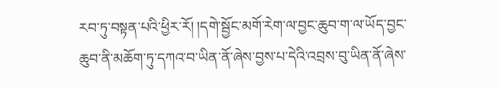རབ་ཏུ་བསྟན་པའི་ཕྱིར་རོ། །དགེ་སྦྱོང་མགོ་རེག་ལ་བྱང་ཆུབ་ག་ལ་ཡོད་བྱང་ཆུབ་ནི་མཆོག་ཏུ་དཀའ་བ་ཡིན་ནོ་ཞེས་བྱས་པ་དེའི་འབྲས་བུ་ཡིན་ནོ་ཞེས་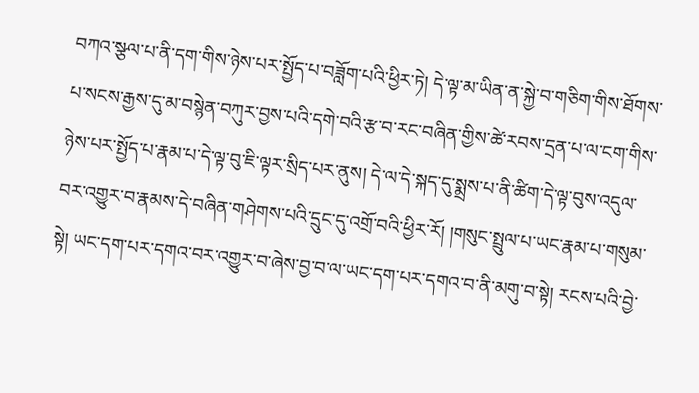བཀའ་སྩལ་པ་ནི་དག་གིས་ཉེས་པར་སྤྱོད་པ་བཟློག་པའི་ཕྱིར་ཏེ། དེ་ལྟ་མ་ཡིན་ན་སྐྱེ་བ་གཅིག་གིས་ཐོགས་པ་སངས་རྒྱས་དུ་མ་བསྙེན་བཀུར་བྱས་པའི་དགེ་བའི་རྩ་བ་རང་བཞིན་གྱིས་ཚེ་རབས་དྲན་པ་ལ་ངག་གིས་ཉེས་པར་སྤྱོད་པ་རྣམ་པ་དེ་ལྟ་བུ་ཇི་ལྟར་སྲིད་པར་ནུས། དེ་ལ་དེ་སྐད་དུ་སྨྲས་པ་ནི་ཚིག་དེ་ལྟ་བུས་འདུལ་བར་འགྱུར་བ་རྣམས་དེ་བཞིན་གཤེགས་པའི་དྲུང་དུ་འགྲོ་བའི་ཕྱིར་རོ། །གསུང་སྤྲུལ་པ་ཡང་རྣམ་པ་གསུམ་སྟེ། ཡང་དག་པར་དགའ་བར་འགྱུར་བ་ཞེས་བྱ་བ་ལ་ཡང་དག་པར་དགའ་བ་ནི་མགུ་བ་སྟེ། རངས་པའི་བྱེ་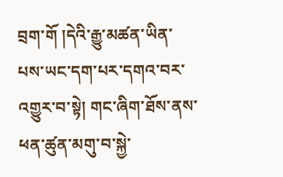བྲག་གོ །དེའི་རྒྱུ་མཚན་ཡིན་པས་ཡང་དག་པར་དགའ་བར་འགྱུར་བ་སྟེ། གང་ཞིག་ཐོས་ནས་ཕན་ཚུན་མགུ་བ་སྐྱེ་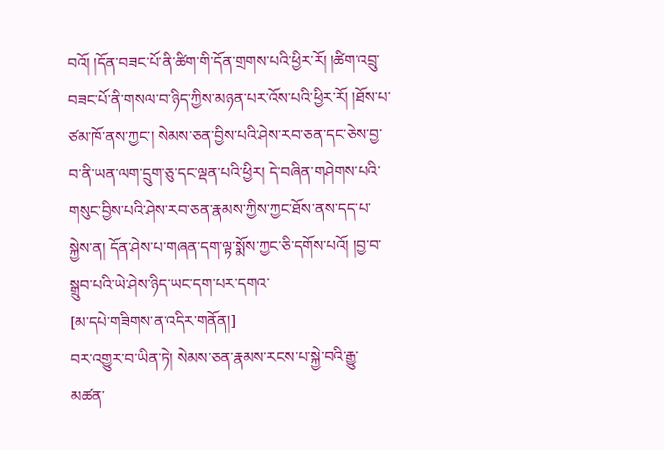བའོ། །དོན་བཟང་པོ་ནི་ཚིག་གི་དོན་གྲགས་པའི་ཕྱིར་རོ། །ཚིག་འབྲུ་བཟང་པོ་ནི་གསལ་བ་ཉིད་ཀྱིས་མཉན་པར་འོས་པའི་ཕྱིར་རོ། །ཐོས་པ་ཙམ་ཁོ་ནས་ཀྱང་། སེམས་ཅན་བྱིས་པའི་ཤེས་རབ་ཅན་དང་ཅེས་བྱ་བ་ནི་ཡན་ལག་དྲུག་ཅུ་དང་ལྡན་པའི་ཕྱིར། དེ་བཞིན་གཤེགས་པའི་གསུང་བྱིས་པའི་ཤེས་རབ་ཅན་རྣམས་ཀྱིས་ཀྱང་ཐོས་ནས་དད་པ་སྐྱེས་ན། དོན་ཤེས་པ་གཞན་དག་ལྟ་སྨོས་ཀྱང་ཅི་དགོས་པའོ། །བྱ་བ་སྒྲུབ་པའི་ཡེ་ཤེས་ཉིད་ཡང་དག་པར་དགའ་
[མ་དཔེ་གཟིགས་ན་འདིར་གནོན།]
བར་འགྱུར་བ་ཡིན་ཏེ། སེམས་ཅན་རྣམས་རངས་པ་སྐྱེ་བའི་རྒྱུ་མཚན་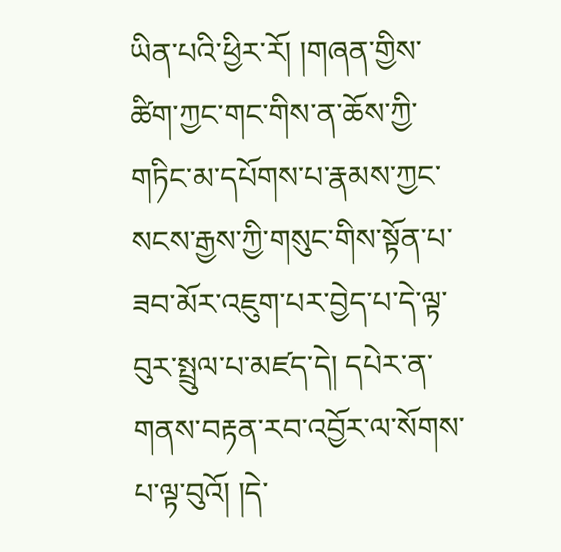ཡིན་པའི་ཕྱིར་རོ། །གཞན་གྱིས་ཚིག་ཀྱང་གང་གིས་ན་ཆོས་ཀྱི་གཏིང་མ་དཔོགས་པ་རྣམས་ཀྱང་སངས་རྒྱས་ཀྱི་གསུང་གིས་སྟོན་པ་ཟབ་མོར་འཇུག་པར་བྱེད་པ་དེ་ལྟ་བུར་སྤྲུལ་པ་མཛད་དེ། དཔེར་ན་གནས་བརྟན་རབ་འབྱོར་ལ་སོགས་པ་ལྟ་བུའོ། །དེ་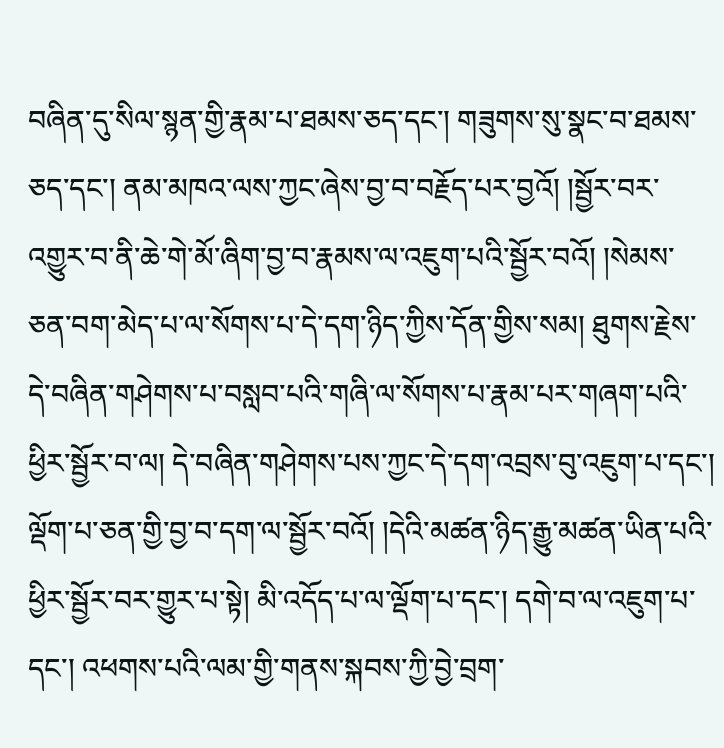བཞིན་དུ་སིལ་སྙན་གྱི་རྣམ་པ་ཐམས་ཅད་དང་། གཟུགས་སུ་སྣང་བ་ཐམས་ཅད་དང་། ནམ་མཁའ་ལས་ཀྱང་ཞེས་བྱ་བ་བརྗོད་པར་བྱའོ། །སྦྱོར་བར་འགྱུར་བ་ནི་ཆེ་གེ་མོ་ཞིག་བྱ་བ་རྣམས་ལ་འཇུག་པའི་སྦྱོར་བའོ། །སེམས་ཅན་བག་མེད་པ་ལ་སོགས་པ་དེ་དག་ཉིད་ཀྱིས་དོན་གྱིས་སམ། ཐུགས་རྗེས་དེ་བཞིན་གཤེགས་པ་བསླབ་པའི་གཞི་ལ་སོགས་པ་རྣམ་པར་གཞག་པའི་ཕྱིར་སྦྱོར་བ་ལ། དེ་བཞིན་གཤེགས་པས་ཀྱང་དེ་དག་འབྲས་བུ་འཇུག་པ་དང་། ལྡོག་པ་ཅན་གྱི་བྱ་བ་དག་ལ་སྦྱོར་བའོ། །དེའི་མཚན་ཉིད་རྒྱུ་མཚན་ཡིན་པའི་ཕྱིར་སྦྱོར་བར་གྱུར་པ་སྟེ། མི་འདོད་པ་ལ་ལྡོག་པ་དང་། དགེ་བ་ལ་འཇུག་པ་དང་། འཕགས་པའི་ལམ་གྱི་གནས་སྐབས་ཀྱི་བྱེ་བྲག་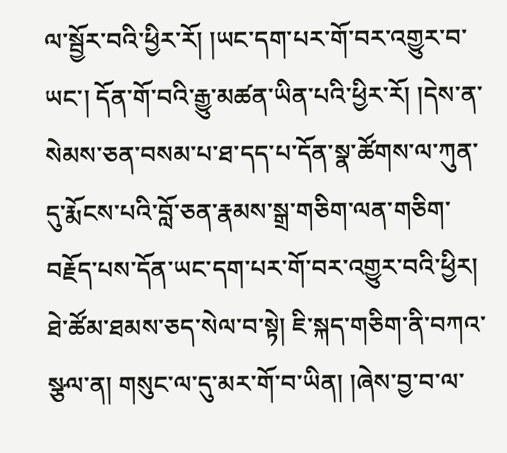ལ་སྦྱོར་བའི་ཕྱིར་རོ། །ཡང་དག་པར་གོ་བར་འགྱུར་བ་ཡང་། དོན་གོ་བའི་རྒྱུ་མཚན་ཡིན་པའི་ཕྱིར་རོ། །དེས་ན་སེམས་ཅན་བསམ་པ་ཐ་དད་པ་དོན་སྣ་ཚོགས་ལ་ཀུན་དུ་རྨོངས་པའི་བློ་ཅན་རྣམས་སྒྲ་གཅིག་ལན་གཅིག་བརྗོད་པས་དོན་ཡང་དག་པར་གོ་བར་འགྱུར་བའི་ཕྱིར། ཐེ་ཚོམ་ཐམས་ཅད་སེལ་བ་སྟེ། ཇི་སྐད་གཅིག་ནི་བཀའ་སྩལ་ན། གསུང་ལ་དུ་མར་གོ་བ་ཡིན། །ཞེས་བྱ་བ་ལ་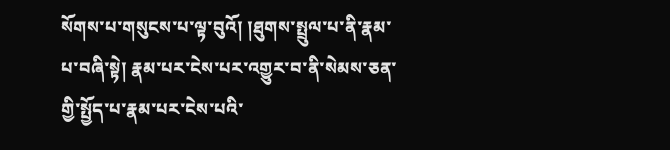སོགས་པ་གསུངས་པ་ལྟ་བུའོ། །ཐུགས་སྤྲུལ་པ་ནི་རྣམ་པ་བཞི་སྟེ། རྣམ་པར་ངེས་པར་འགྱུར་བ་ནི་སེམས་ཅན་གྱི་སྤྱོད་པ་རྣམ་པར་ངེས་པའི་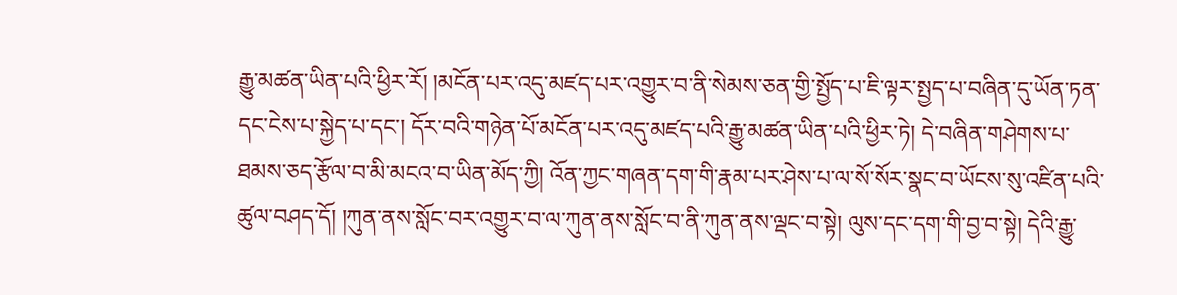རྒྱུ་མཚན་ཡིན་པའི་ཕྱིར་རོ། །མངོན་པར་འདུ་མཛད་པར་འགྱུར་བ་ནི་སེམས་ཅན་གྱི་སྤྱོད་པ་ཇི་ལྟར་སྤྱད་པ་བཞིན་དུ་ཡོན་ཏན་དང་ངེས་པ་སྐྱེད་པ་དང་། དོར་བའི་གཉེན་པོ་མངོན་པར་འདུ་མཛད་པའི་རྒྱུ་མཚན་ཡིན་པའི་ཕྱིར་ཏེ། དེ་བཞིན་གཤེགས་པ་ཐམས་ཅད་རྩོལ་བ་མི་མངའ་བ་ཡིན་མོད་ཀྱི། འོན་ཀྱང་གཞན་དག་གི་རྣམ་པར་ཤེས་པ་ལ་སོ་སོར་སྣང་བ་ཡོངས་སུ་འཛིན་པའི་ཚུལ་བཤད་དོ། །ཀུན་ནས་སློང་བར་འགྱུར་བ་ལ་ཀུན་ནས་སློང་བ་ནི་ཀུན་ནས་ལྡང་བ་སྟེ། ལུས་དང་དག་གི་བྱ་བ་སྟེ། དེའི་རྒྱུ་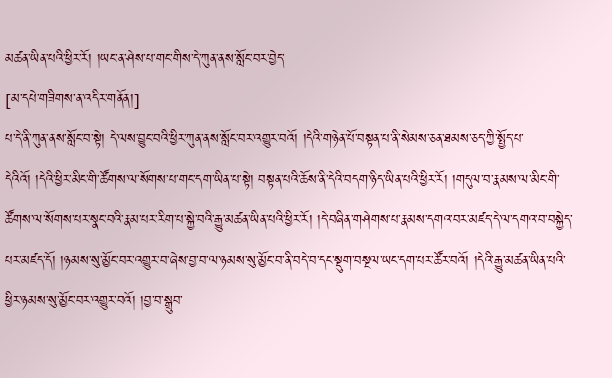མཚན་ཡིན་པའི་ཕྱིར་རོ། །ཡང་ན་ཤེས་པ་གང་གིས་དེ་ཀུན་ནས་སློང་བར་བྱེད་
[མ་དཔེ་གཟིགས་ན་འདིར་གནོན།]
པ་དེ་ནི་ཀུན་ནས་སློང་བ་སྟེ། དེ་ལས་བྱུང་བའི་ཕྱིར་ཀུན་ནས་སློང་བར་འགྱུར་བའོ། །དེའི་གཉེན་པོ་བསྟན་པ་ནི་སེམས་ཅན་ཐམས་ཅད་ཀྱི་སྤྱོད་པ་དེའིའོ། །དེའི་ཕྱིར་མིང་གི་ཚོགས་ལ་སོགས་པ་གང་དག་ཡིན་པ་སྟེ། བསྟན་པའི་ཆོས་ནི་དེའི་བདག་ཉིད་ཡིན་པའི་ཕྱིར་རོ། །གདུལ་བ་རྣམས་ལ་མིང་གི་ཚོགས་ལ་སོགས་པར་སྣང་བའི་རྣམ་པར་རིག་པ་སྐྱེ་བའི་རྒྱུ་མཚན་ཡིན་པའི་ཕྱིར་རོ། །དེ་བཞིན་གཤེགས་པ་རྣམས་དགའ་བར་མཛད་དེ་ལ་དགའ་བ་བསྐྱེད་པར་མཛད་དོ། །ཉམས་སུ་མྱོང་བར་འགྱུར་བ་ཞེས་བྱ་བ་ལ་ཉམས་སུ་མྱོང་བ་ནི་བདེ་བ་དང་སྡུག་བསྔལ་ཡང་དག་པར་ཚོར་བའོ། །དེའི་རྒྱུ་མཚན་ཡིན་པའི་ཕྱིར་ཉམས་སུ་མྱོང་བར་འགྱུར་བའོ། །བྱ་བ་སྒྲུབ་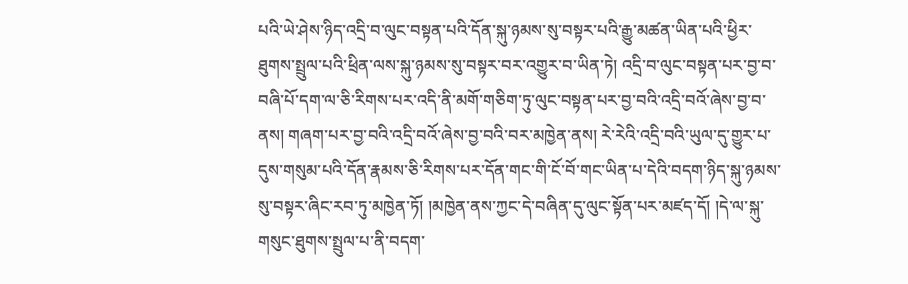པའི་ཡེ་ཤེས་ཉིད་འདྲི་བ་ལུང་བསྟན་པའི་དོན་སྐུ་ཉམས་སུ་བསྟར་པའི་རྒྱུ་མཚན་ཡིན་པའི་ཕྱིར་ཐུགས་སྤྲུལ་པའི་ཕྲིན་ལས་སྐུ་ཉམས་སུ་བསྟར་བར་འགྱུར་བ་ཡིན་ཏེ། འདྲི་བ་ལུང་བསྟན་པར་བྱ་བ་བཞི་པོ་དག་ལ་ཅི་རིགས་པར་འདི་ནི་མགོ་གཅིག་ཏུ་ལུང་བསྟན་པར་བྱ་བའི་འདྲི་བའོ་ཞེས་བྱ་བ་ནས། གཞག་པར་བྱ་བའི་འདྲི་བའོ་ཞེས་བྱ་བའི་བར་མཁྱེན་ནས། རེ་རེའི་འདྲི་བའི་ཡུལ་དུ་གྱུར་པ་དུས་གསུམ་པའི་དོན་རྣམས་ཅི་རིགས་པར་དོན་གང་གི་ངོ་བོ་གང་ཡིན་པ་དེའི་བདག་ཉིད་སྐུ་ཉམས་སུ་བསྟར་ཞིང་རབ་ཏུ་མཁྱེན་ཏོ། །མཁྱེན་ནས་ཀྱང་དེ་བཞིན་དུ་ལུང་སྟོན་པར་མཛད་དོ། །དེ་ལ་སྐུ་གསུང་ཐུགས་སྤྲུལ་པ་ནི་བདག་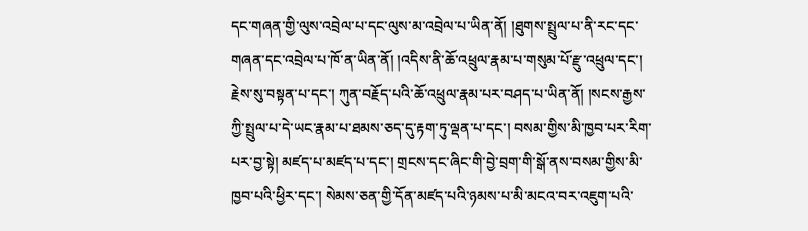དང་གཞན་གྱི་ལུས་འབྲེལ་པ་དང་ལུས་མ་འབྲེལ་པ་ཡིན་ནོ། །ཐུགས་སྤྲུལ་པ་ནི་རང་དང་གཞན་དང་འབྲེལ་པ་ཁོ་ན་ཡིན་ནོ། །འདིས་ནི་ཆོ་འཕྲུལ་རྣམ་པ་གསུམ་པོ་རྫུ་འཕྲུལ་དང་། རྗེས་སུ་བསྟན་པ་དང་། ཀུན་བརྗོད་པའི་ཆོ་འཕྲུལ་རྣམ་པར་བཤད་པ་ཡིན་ནོ། །སངས་རྒྱས་ཀྱི་སྤྲུལ་པ་དེ་ཡང་རྣམ་པ་ཐམས་ཅད་དུ་རྟག་ཏུ་ལྡན་པ་དང་། བསམ་གྱིས་མི་ཁྱབ་པར་རིག་པར་བྱ་སྟེ། མཛད་པ་མཛད་པ་དང་། གྲངས་དང་ཞིང་གི་བྱེ་བྲག་གི་སྒོ་ནས་བསམ་གྱིས་མི་ཁྱབ་པའི་ཕྱིར་དང་། སེམས་ཅན་གྱི་དོན་མཛད་པའི་ཉམས་པ་མི་མངའ་བར་འཇུག་པའི་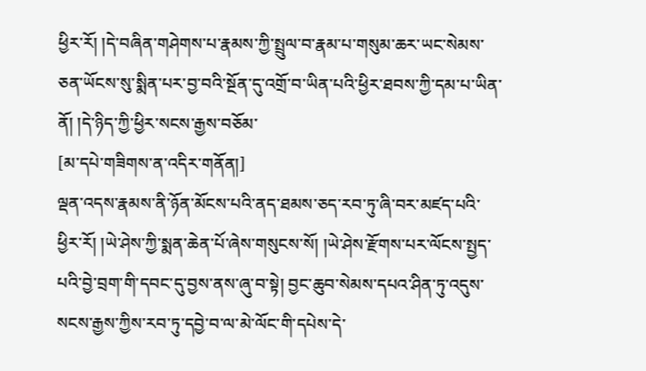ཕྱིར་རོ། །དེ་བཞིན་གཤེགས་པ་རྣམས་ཀྱི་སྤྲུལ་བ་རྣམ་པ་གསུམ་ཆར་ཡང་སེམས་ཅན་ཡོངས་སུ་སྨིན་པར་བྱ་བའི་སྔོན་དུ་འགྲོ་བ་ཡིན་པའི་ཕྱིར་ཐབས་ཀྱི་དམ་པ་ཡིན་ནོ། །དེ་ཉིད་ཀྱི་ཕྱིར་སངས་རྒྱས་བཅོམ་
[མ་དཔེ་གཟིགས་ན་འདིར་གནོན།]
ལྡན་འདས་རྣམས་ནི་ཉོན་མོངས་པའི་ནད་ཐམས་ཅད་རབ་ཏུ་ཞི་བར་མཛད་པའི་ཕྱིར་རོ། །ཡེ་ཤེས་ཀྱི་སྨན་ཆེན་པོ་ཞེས་གསུངས་སོ། །ཡེ་ཤེས་རྫོགས་པར་ལོངས་སྤྱད་པའི་བྱེ་བྲག་གི་དབང་དུ་བྱས་ནས་ཞུ་བ་སྟེ། བྱང་ཆུབ་སེམས་དཔའ་ཤིན་ཏུ་འདུས་སངས་རྒྱས་ཀྱིས་རབ་ཏུ་དབྱེ་བ་ལ་མེ་ལོང་གི་དཔེས་དེ་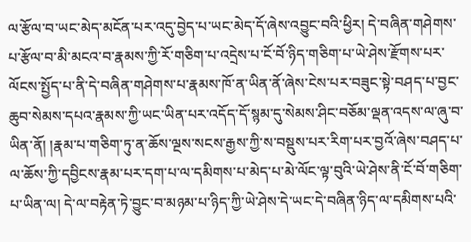ལ་རྩོལ་བ་ཡང་མེད་མངོན་པར་འདུ་བྱེད་པ་ཡང་མེད་དོ་ཞེས་འབྱུང་བའི་ཕྱིར། དེ་བཞིན་གཤེགས་པ་རྩོལ་བ་མི་མངའ་བ་རྣམས་ཀྱི་རོ་གཅིག་པ་འདྲེས་པ་ངོ་བོ་ཉིད་གཅིག་པ་ཡེ་ཤེས་རྫོགས་པར་ལོངས་སྤྱོད་པ་ནི་དེ་བཞིན་གཤེགས་པ་རྣམས་ཁོ་ན་ཡིན་ནོ་ཞེས་ངེས་པར་བཟུང་སྟེ་བཤད་པ་བྱང་ཆུབ་སེམས་དཔའ་རྣམས་ཀྱི་ཡང་ཡིན་པར་འདོད་དོ་སྙམ་དུ་སེམས་ཤིང་བཅོམ་ལྡན་འདས་ལ་ཞུ་བ་ཡིན་ནོ། །རྣམ་པ་གཅིག་ཏུ་ན་ཆོས་ལྔས་སངས་རྒྱས་ཀྱི་ས་བསྡུས་པར་རིག་པར་བྱའོ་ཞེས་བཤད་པ་ལ་ཆོས་ཀྱི་དབྱིངས་རྣམ་པར་དག་པ་ལ་དམིགས་པ་མེད་པ་མེ་ལོང་ལྟ་བུའི་ཡེ་ཤེས་ནི་ངོ་བོ་གཅིག་པ་ཡིན་ལ། དེ་ལ་བརྟེན་ཏེ་བྱུང་བ་མཉམ་པ་ཉིད་ཀྱི་ཡེ་ཤེས་དེ་ཡང་དེ་བཞིན་ཉིད་ལ་དམིགས་པའི་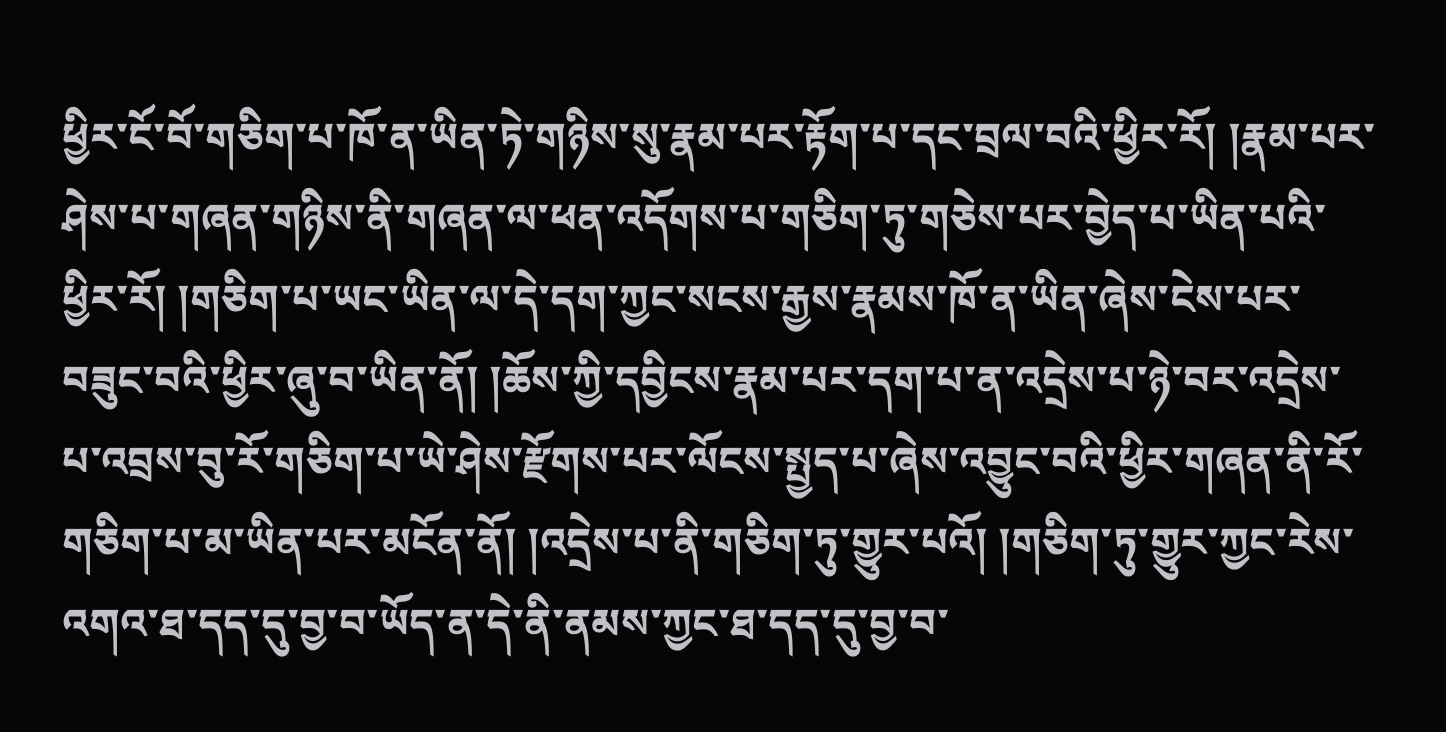ཕྱིར་ངོ་བོ་གཅིག་པ་ཁོ་ན་ཡིན་ཏེ་གཉིས་སུ་རྣམ་པར་རྟོག་པ་དང་བྲལ་བའི་ཕྱིར་རོ། །རྣམ་པར་ཤེས་པ་གཞན་གཉིས་ནི་གཞན་ལ་ཕན་འདོགས་པ་གཅིག་ཏུ་གཅེས་པར་བྱེད་པ་ཡིན་པའི་ཕྱིར་རོ། །གཅིག་པ་ཡང་ཡིན་ལ་དེ་དག་ཀྱང་སངས་རྒྱས་རྣམས་ཁོ་ན་ཡིན་ཞེས་ངེས་པར་བཟུང་བའི་ཕྱིར་ཞུ་བ་ཡིན་ནོ། །ཆོས་ཀྱི་དབྱིངས་རྣམ་པར་དག་པ་ན་འདྲེས་པ་ཉེ་བར་འདྲེས་པ་འབྲས་བུ་རོ་གཅིག་པ་ཡེ་ཤེས་རྫོགས་པར་ལོངས་སྤྱད་པ་ཞེས་འབྱུང་བའི་ཕྱིར་གཞན་ནི་རོ་གཅིག་པ་མ་ཡིན་པར་མངོན་ནོ། །འདྲེས་པ་ནི་གཅིག་ཏུ་གྱུར་པའོ། །གཅིག་ཏུ་གྱུར་ཀྱང་རེས་འགའ་ཐ་དད་དུ་བྱ་བ་ཡོད་ན་དེ་ནི་ནམས་ཀྱང་ཐ་དད་དུ་བྱ་བ་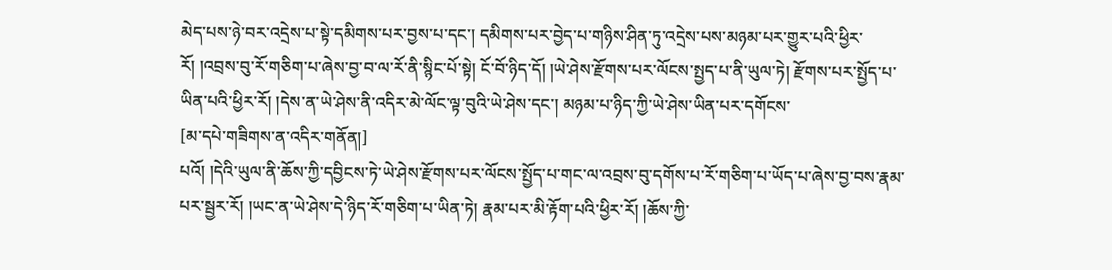མེད་པས་ཉེ་བར་འདྲེས་པ་སྟེ་དམིགས་པར་བྱས་པ་དང་། དམིགས་པར་བྱེད་པ་གཉིས་ཤིན་ཏུ་འདྲེས་པས་མཉམ་པར་གྱུར་པའི་ཕྱིར་རོ། །འབྲས་བུ་རོ་གཅིག་པ་ཞེས་བྱ་བ་ལ་རོ་ནི་སྙིང་པོ་སྟེ། ངོ་བོ་ཉིད་དོ། །ཡེ་ཤེས་རྫོགས་པར་ལོངས་སྤྱད་པ་ནི་ཡུལ་ཏེ། རྫོགས་པར་སྤྱོད་པ་ཡིན་པའི་ཕྱིར་རོ། །དེས་ན་ཡེ་ཤེས་ནི་འདིར་མེ་ལོང་ལྟ་བུའི་ཡེ་ཤེས་དང་། མཉམ་པ་ཉིད་ཀྱི་ཡེ་ཤེས་ཡིན་པར་དགོངས་
[མ་དཔེ་གཟིགས་ན་འདིར་གནོན།]
པའོ། །དེའི་ཡུལ་ནི་ཆོས་ཀྱི་དབྱིངས་ཏེ་ཡེ་ཤེས་རྫོགས་པར་ལོངས་སྤྱོད་པ་གང་ལ་འབྲས་བུ་དགོས་པ་རོ་གཅིག་པ་ཡོད་པ་ཞེས་བྱ་བས་རྣམ་པར་སྦྱར་རོ། །ཡང་ན་ཡེ་ཤེས་དེ་ཉིད་རོ་གཅིག་པ་ཡིན་ཏེ། རྣམ་པར་མི་རྟོག་པའི་ཕྱིར་རོ། །ཆོས་ཀྱི་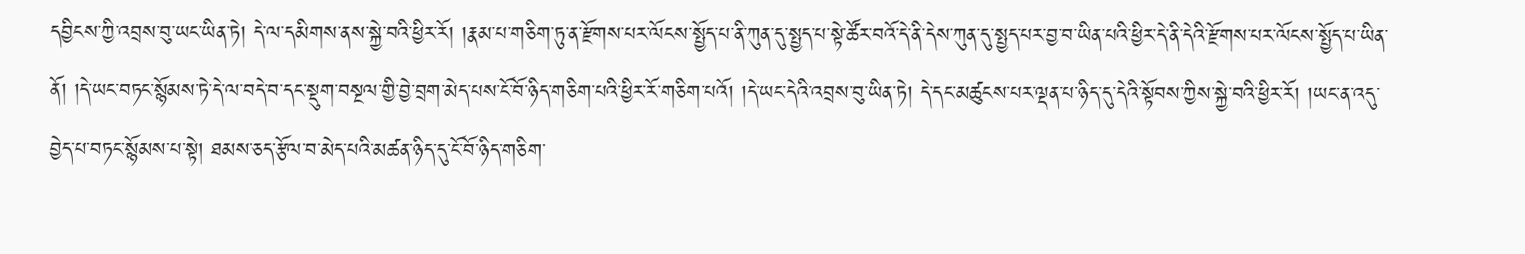དབྱིངས་ཀྱི་འབྲས་བུ་ཡང་ཡིན་ཏེ། དེ་ལ་དམིགས་ནས་སྐྱེ་བའི་ཕྱིར་རོ། །རྣམ་པ་གཅིག་ཏུ་ན་རྫོགས་པར་ལོངས་སྤྱོད་པ་ནི་ཀུན་དུ་སྤྱད་པ་སྟེ་ཚོར་བའོ་དེ་ནི་དེས་ཀུན་དུ་སྤྱད་པར་བྱ་བ་ཡིན་པའི་ཕྱིར་དེ་ནི་དེའི་རྫོགས་པར་ལོངས་སྤྱོད་པ་ཡིན་ནོ། །དེ་ཡང་བཏང་སྙོམས་ཏེ་དེ་ལ་བདེ་བ་དང་སྡུག་བསྔལ་གྱི་བྱེ་བྲག་མེད་པས་ངོ་བོ་ཉིད་གཅིག་པའི་ཕྱིར་རོ་གཅིག་པའོ། །དེ་ཡང་དེའི་འབྲས་བུ་ཡིན་ཏེ། དེ་དང་མཚུངས་པར་ལྡན་པ་ཉིད་དུ་དེའི་སྟོབས་ཀྱིས་སྐྱེ་བའི་ཕྱིར་རོ། །ཡང་ན་འདུ་བྱེད་པ་བཏང་སྙོམས་པ་སྟེ། ཐམས་ཅད་རྩོལ་བ་མེད་པའི་མཚན་ཉིད་དུ་ངོ་བོ་ཉིད་གཅིག་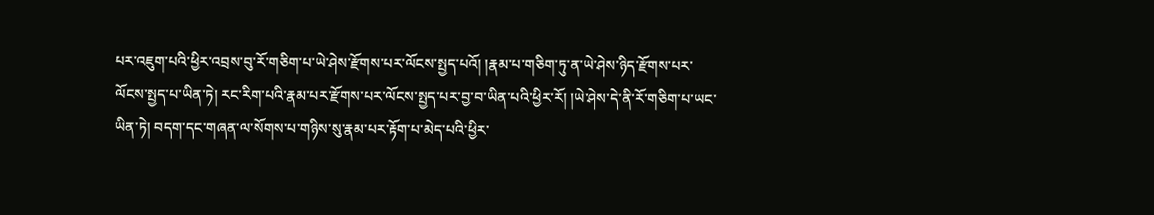པར་འཇུག་པའི་ཕྱིར་འབྲས་བུ་རོ་གཅིག་པ་ཡེ་ཤེས་རྫོགས་པར་ལོངས་སྤྱད་པའོ། །རྣམ་པ་གཅིག་ཏུ་ན་ཡེ་ཤེས་ཉིད་རྫོགས་པར་ལོངས་སྤྱད་པ་ཡིན་ཏེ། རང་རིག་པའི་རྣམ་པར་རྫོགས་པར་ལོངས་སྤྱད་པར་བྱ་བ་ཡིན་པའི་ཕྱིར་རོ། །ཡེ་ཤེས་དེ་ནི་རོ་གཅིག་པ་ཡང་ཡིན་ཏེ། བདག་དང་གཞན་ལ་སོགས་པ་གཉིས་སུ་རྣམ་པར་རྟོག་པ་མེད་པའི་ཕྱིར་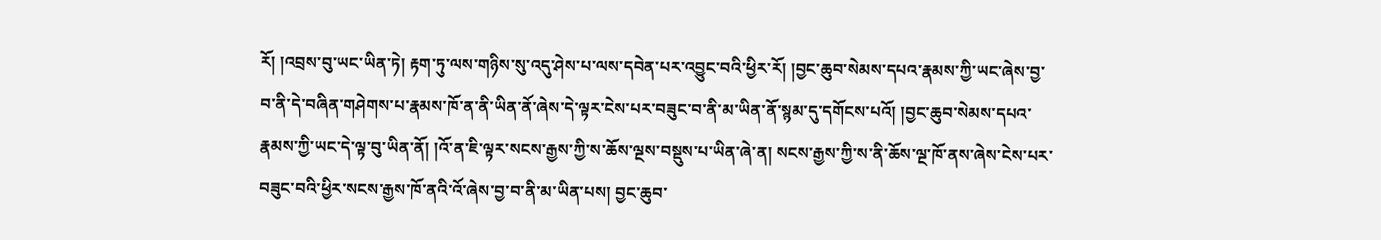རོ། །འབྲས་བུ་ཡང་ཡིན་ཏེ། རྟག་ཏུ་ལས་གཉིས་སུ་འདུ་ཤེས་པ་ལས་དབེན་པར་འབྱུང་བའི་ཕྱིར་རོ། །བྱང་ཆུབ་སེམས་དཔའ་རྣམས་ཀྱི་ཡང་ཞེས་བྱ་བ་ནི་དེ་བཞིན་གཤེགས་པ་རྣམས་ཁོ་ན་ནི་ཡིན་ནོ་ཞེས་དེ་ལྟར་ངེས་པར་བཟུང་བ་ནི་མ་ཡིན་ནོ་སྙམ་དུ་དགོངས་པའོ། །བྱང་ཆུབ་སེམས་དཔའ་རྣམས་ཀྱི་ཡང་དེ་ལྟ་བུ་ཡིན་ནོ། །འོ་ན་ཇི་ལྟར་སངས་རྒྱས་ཀྱི་ས་ཆོས་ལྔས་བསྡུས་པ་ཡིན་ཞེ་ན། སངས་རྒྱས་ཀྱི་ས་ནི་ཆོས་ལྔ་ཁོ་ནས་ཞེས་ངེས་པར་བཟུང་བའི་ཕྱིར་སངས་རྒྱས་ཁོ་ནའི་འོ་ཞེས་བྱ་བ་ནི་མ་ཡིན་པས། བྱང་ཆུབ་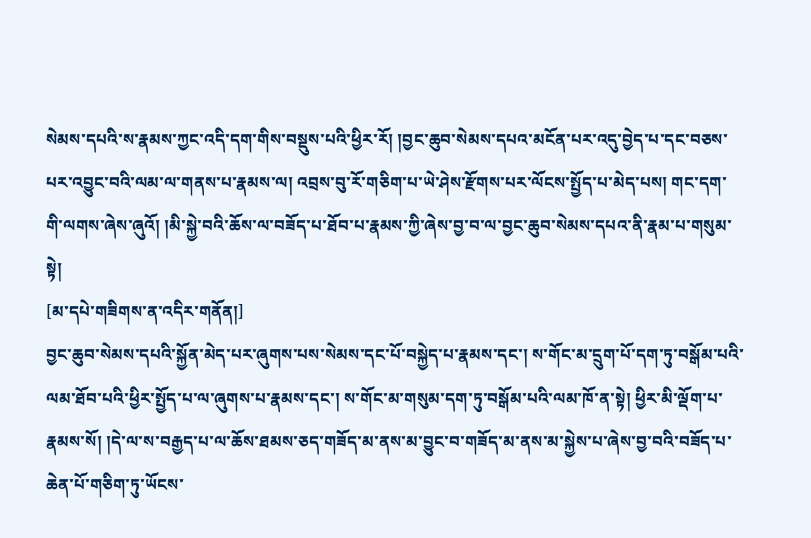སེམས་དཔའི་ས་རྣམས་ཀྱང་འདི་དག་གིས་བསྡུས་པའི་ཕྱིར་རོ། །བྱང་ཆུབ་སེམས་དཔའ་མངོན་པར་འདུ་བྱེད་པ་དང་བཅས་པར་འབྱུང་བའི་ལམ་ལ་གནས་པ་རྣམས་ལ། འབྲས་བུ་རོ་གཅིག་པ་ཡེ་ཤེས་རྫོགས་པར་ལོངས་སྤྱོད་པ་མེད་པས། གང་དག་གི་ལགས་ཞེས་ཞུའོ། །མི་སྐྱེ་བའི་ཆོས་ལ་བཟོད་པ་ཐོབ་པ་རྣམས་ཀྱི་ཞེས་བྱ་བ་ལ་བྱང་ཆུབ་སེམས་དཔའ་ནི་རྣམ་པ་གསུམ་སྟེ།
[མ་དཔེ་གཟིགས་ན་འདིར་གནོན།]
བྱང་ཆུབ་སེམས་དཔའི་སྐྱོན་མེད་པར་ཞུགས་པས་སེམས་དང་པོ་བསྐྱེད་པ་རྣམས་དང་། ས་གོང་མ་དྲུག་པོ་དག་ཏུ་བསྒོམ་པའི་ལམ་ཐོབ་པའི་ཕྱིར་སྤྱོད་པ་ལ་ཞུགས་པ་རྣམས་དང་། ས་གོང་མ་གསུམ་དག་ཏུ་བསྒོམ་པའི་ལམ་ཁོ་ན་སྟེ། ཕྱིར་མི་ལྡོག་པ་རྣམས་སོ། །དེ་ལ་ས་བརྒྱད་པ་ལ་ཆོས་ཐམས་ཅད་གཟོད་མ་ནས་མ་བྱུང་བ་གཟོད་མ་ནས་མ་སྐྱེས་པ་ཞེས་བྱ་བའི་བཟོད་པ་ཆེན་པོ་གཅིག་ཏུ་ཡོངས་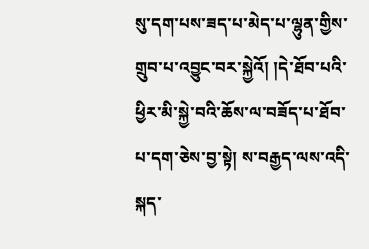སུ་དག་པས་ཟད་པ་མེད་པ་ལྷུན་གྱིས་གྲུབ་པ་འབྱུང་བར་སྐྱེའོ། །དེ་ཐོབ་པའི་ཕྱིར་མི་སྐྱེ་བའི་ཆོས་ལ་བཟོད་པ་ཐོབ་པ་དག་ཅེས་བྱ་སྟེ། ས་བརྒྱད་ལས་འདི་སྐད་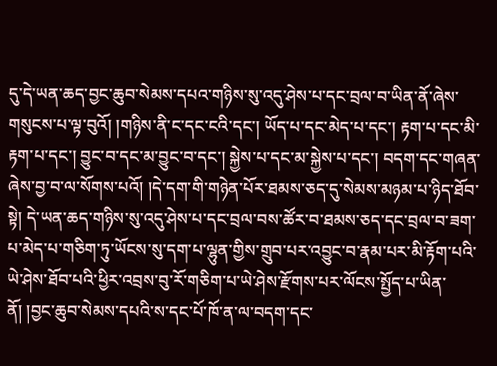དུ་དེ་ཡན་ཆད་བྱང་ཆུབ་སེམས་དཔའ་གཉིས་སུ་འདུ་ཤེས་པ་དང་བྲལ་བ་ཡིན་ནོ་ཞེས་གསུངས་པ་ལྟ་བུའོ། །གཉིས་ནི་ང་དང་ངའི་དང་། ཡོད་པ་དང་མེད་པ་དང་། རྟག་པ་དང་མི་རྟག་པ་དང་། བྱུང་བ་དང་མ་བྱུང་བ་དང་། སྐྱེས་པ་དང་མ་སྐྱེས་པ་དང་། བདག་དང་གཞན་ཞེས་བྱ་བ་ལ་སོགས་པའོ། །དེ་དག་གི་གཉེན་པོར་ཐམས་ཅད་དུ་སེམས་མཉམ་པ་ཉིད་ཐོབ་སྟེ། དེ་ཡན་ཆད་གཉིས་སུ་འདུ་ཤེས་པ་དང་བྲལ་བས་ཚོར་བ་ཐམས་ཅད་དང་བྲལ་བ་ཟག་པ་མེད་པ་གཅིག་ཏུ་ཡོངས་སུ་དག་པ་ལྷུན་གྱིས་གྲུབ་པར་འབྱུང་བ་རྣམ་པར་མི་རྟོག་པའི་ཡེ་ཤེས་ཐོབ་པའི་ཕྱིར་འབྲས་བུ་རོ་གཅིག་པ་ཡེ་ཤེས་རྫོགས་པར་ལོངས་སྤྱོད་པ་ཡིན་ནོ། །བྱང་ཆུབ་སེམས་དཔའི་ས་དང་པོ་ཁོ་ན་ལ་བདག་དང་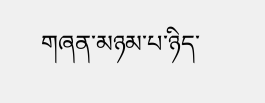གཞན་མཉམ་པ་ཉིད་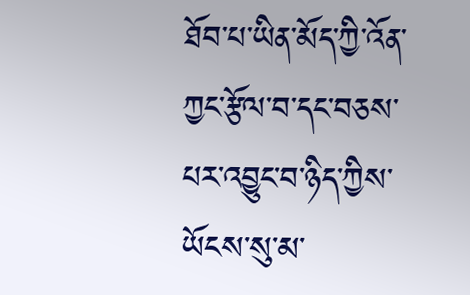ཐོབ་པ་ཡིན་མོད་ཀྱི་འོན་ཀྱང་རྩོལ་བ་དང་བཅས་པར་འབྱུང་བ་ཉིད་ཀྱིས་ཡོངས་སུ་མ་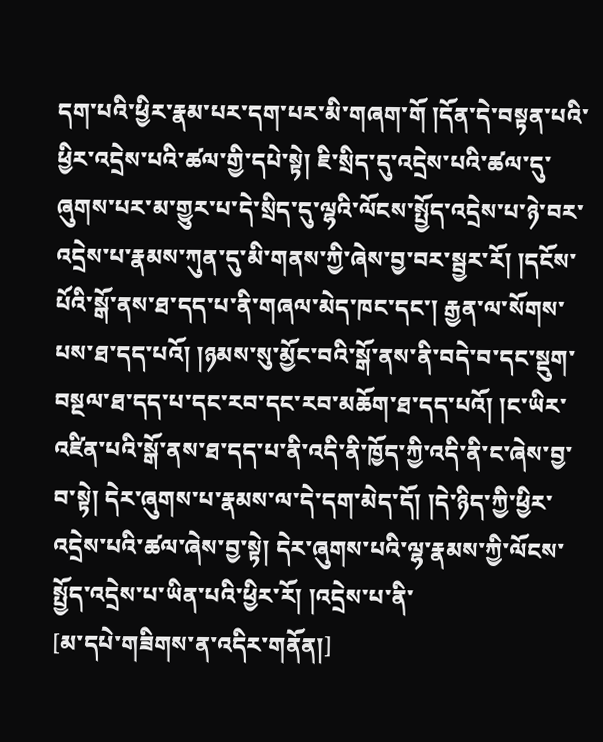དག་པའི་ཕྱིར་རྣམ་པར་དག་པར་མི་གཞག་གོ །དོན་དེ་བསྟན་པའི་ཕྱིར་འདྲེས་པའི་ཚལ་གྱི་དཔེ་སྟེ། ཇི་སྲིད་དུ་འདྲེས་པའི་ཚལ་དུ་ཞུགས་པར་མ་གྱུར་པ་དེ་སྲིད་དུ་ལྷའི་ལོངས་སྤྱོད་འདྲེས་པ་ཉེ་བར་འདྲེས་པ་རྣམས་ཀུན་དུ་མི་གནས་ཀྱི་ཞེས་བྱ་བར་སྦྱར་རོ། །དངོས་པོའི་སྒོ་ནས་ཐ་དད་པ་ནི་གཞལ་མེད་ཁང་དང་། རྒྱན་ལ་སོགས་པས་ཐ་དད་པའོ། །ཉམས་སུ་མྱོང་བའི་སྒོ་ནས་ནི་བདེ་བ་དང་སྡུག་བསྔལ་ཐ་དད་པ་དང་རབ་དང་རབ་མཆོག་ཐ་དད་པའོ། །ང་ཡིར་འཛིན་པའི་སྒོ་ནས་ཐ་དད་པ་ནི་འདི་ནི་ཁྱོད་ཀྱི་འདི་ནི་ང་ཞེས་བྱ་བ་སྟེ། དེར་ཞུགས་པ་རྣམས་ལ་དེ་དག་མེད་དོ། །དེ་ཉིད་ཀྱི་ཕྱིར་འདྲེས་པའི་ཚལ་ཞེས་བྱ་སྟེ། དེར་ཞུགས་པའི་ལྷ་རྣམས་ཀྱི་ལོངས་སྤྱོད་འདྲེས་པ་ཡིན་པའི་ཕྱིར་རོ། །འདྲེས་པ་ནི་
[མ་དཔེ་གཟིགས་ན་འདིར་གནོན།]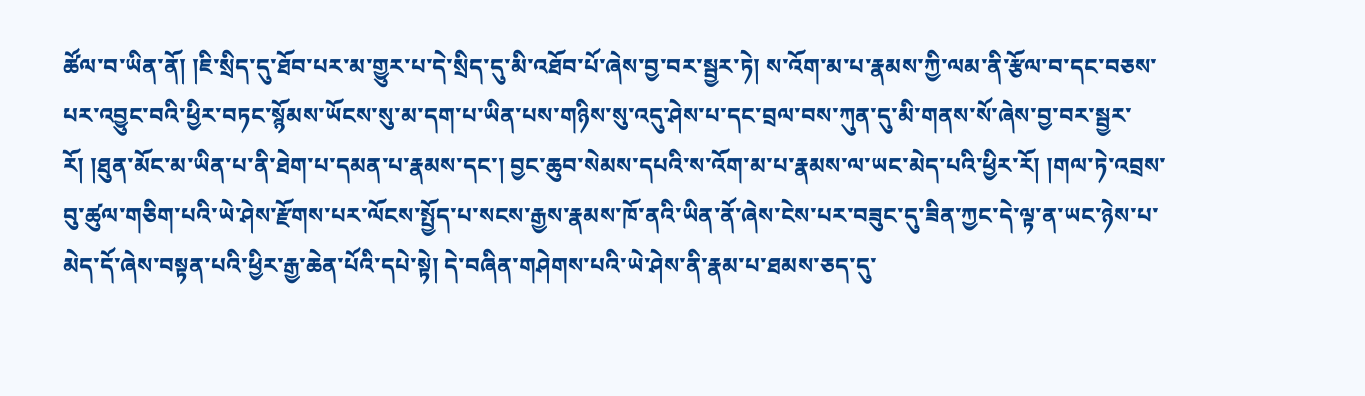ཚོལ་བ་ཡིན་ནོ། །ཇི་སྲིད་དུ་ཐོབ་པར་མ་གྱུར་པ་དེ་སྲིད་དུ་མི་འཐོབ་པོ་ཞེས་བྱ་བར་སྦྱར་ཏེ། ས་འོག་མ་པ་རྣམས་ཀྱི་ལམ་ནི་རྩོལ་བ་དང་བཅས་པར་འབྱུང་བའི་ཕྱིར་བཏང་སྙོམས་ཡོངས་སུ་མ་དག་པ་ཡིན་པས་གཉིས་སུ་འདུ་ཤེས་པ་དང་བྲལ་བས་ཀུན་དུ་མི་གནས་སོ་ཞེས་བྱ་བར་སྦྱར་རོ། །ཐུན་མོང་མ་ཡིན་པ་ནི་ཐེག་པ་དམན་པ་རྣམས་དང་། བྱང་ཆུབ་སེམས་དཔའི་ས་འོག་མ་པ་རྣམས་ལ་ཡང་མེད་པའི་ཕྱིར་རོ། །གལ་ཏེ་འབྲས་བུ་ཚུལ་གཅིག་པའི་ཡེ་ཤེས་རྫོགས་པར་ལོངས་སྤྱོད་པ་སངས་རྒྱས་རྣམས་ཁོ་ནའི་ཡིན་ནོ་ཞེས་ངེས་པར་བཟུང་དུ་ཟིན་ཀྱང་དེ་ལྟ་ན་ཡང་ཉེས་པ་མེད་དོ་ཞེས་བསྟན་པའི་ཕྱིར་རྒྱ་ཆེན་པོའི་དཔེ་སྟེ། དེ་བཞིན་གཤེགས་པའི་ཡེ་ཤེས་ནི་རྣམ་པ་ཐམས་ཅད་དུ་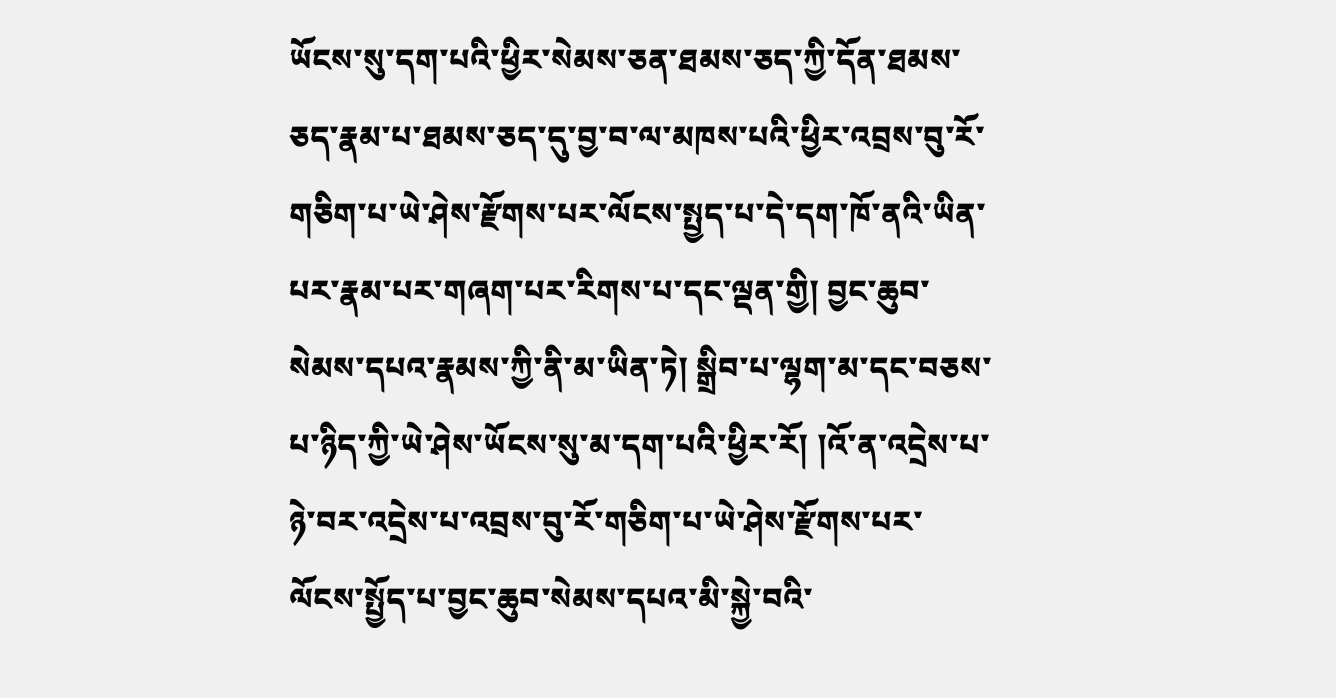ཡོངས་སུ་དག་པའི་ཕྱིར་སེམས་ཅན་ཐམས་ཅད་ཀྱི་དོན་ཐམས་ཅད་རྣམ་པ་ཐམས་ཅད་དུ་བྱ་བ་ལ་མཁས་པའི་ཕྱིར་འབྲས་བུ་རོ་གཅིག་པ་ཡེ་ཤེས་རྫོགས་པར་ལོངས་སྤྱད་པ་དེ་དག་ཁོ་ནའི་ཡིན་པར་རྣམ་པར་གཞག་པར་རིགས་པ་དང་ལྡན་གྱི། བྱང་ཆུབ་སེམས་དཔའ་རྣམས་ཀྱི་ནི་མ་ཡིན་ཏེ། སྒྲིབ་པ་ལྷག་མ་དང་བཅས་པ་ཉིད་ཀྱི་ཡེ་ཤེས་ཡོངས་སུ་མ་དག་པའི་ཕྱིར་རོ། །འོ་ན་འདྲེས་པ་ཉེ་བར་འདྲེས་པ་འབྲས་བུ་རོ་གཅིག་པ་ཡེ་ཤེས་རྫོགས་པར་ལོངས་སྤྱོད་པ་བྱང་ཆུབ་སེམས་དཔའ་མི་སྐྱེ་བའི་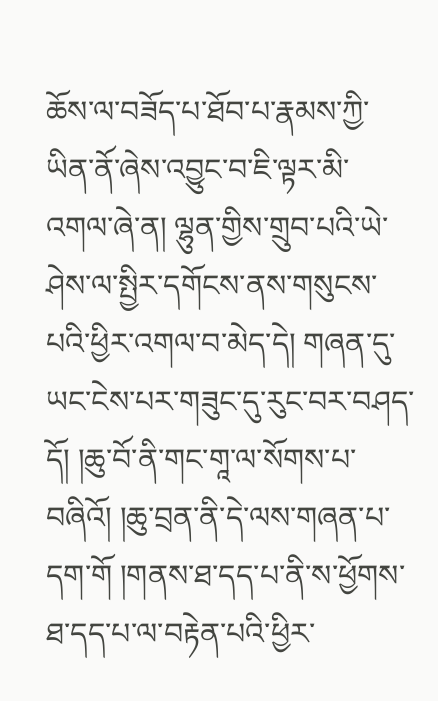ཆོས་ལ་བཟོད་པ་ཐོབ་པ་རྣམས་ཀྱི་ཡིན་ནོ་ཞེས་འབྱུང་བ་ཇི་ལྟར་མི་འགལ་ཞེ་ན། ལྷུན་གྱིས་གྲུབ་པའི་ཡེ་ཤེས་ལ་སྤྱིར་དགོངས་ནས་གསུངས་པའི་ཕྱིར་འགལ་བ་མེད་དེ། གཞན་དུ་ཡང་ངེས་པར་གཟུང་དུ་རུང་བར་བཤད་དོ། །ཆུ་བོ་ནི་གང་གཱ་ལ་སོགས་པ་བཞིའོ། །ཆུ་བྲན་ནི་དེ་ལས་གཞན་པ་དག་གོ །གནས་ཐ་དད་པ་ནི་ས་ཕྱོགས་ཐ་དད་པ་ལ་བརྟེན་པའི་ཕྱིར་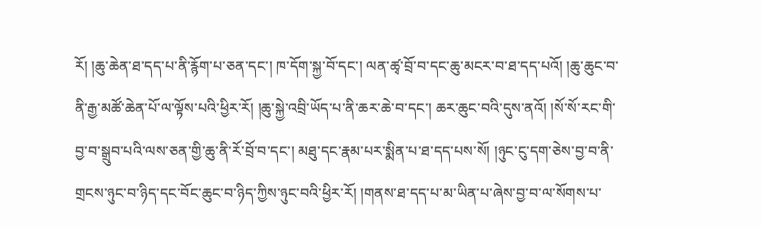རོ། །ཆུ་ཆེན་ཐ་དད་པ་ནི་རྙོག་པ་ཅན་དང་། ཁ་དོག་སྐྱ་བོ་དང་། ལན་ཚྭ་བྲོ་བ་དང་ཆུ་མངར་བ་ཐ་དད་པའོ། །ཆུ་ཆུང་བ་ནི་རྒྱ་མཚོ་ཆེན་པོ་ལ་ལྟོས་པའི་ཕྱིར་རོ། །ཆུ་སྐྱེ་འབྲི་ཡོད་པ་ནི་ཆར་ཆེ་བ་དང་། ཆར་ཆུང་བའི་དུས་ནའོ། །སོ་སོ་རང་གི་བྱ་བ་སྒྲུབ་པའི་ལས་ཅན་གྱི་ཆུ་ནི་རོ་བྲོ་བ་དང་། མཐུ་དང་རྣམ་པར་སྨིན་པ་ཐ་དད་པས་སོ། །ཉུང་ངུ་དག་ཅེས་བྱ་བ་ནི་གྲངས་ཉུང་བ་ཉིད་དང་བོང་ཆུང་བ་ཉིད་ཀྱིས་ཉུང་བའི་ཕྱིར་རོ། །གནས་ཐ་དད་པ་མ་ཡིན་པ་ཞེས་བྱ་བ་ལ་སོགས་པ་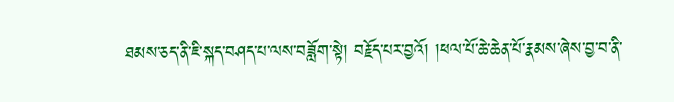ཐམས་ཅད་ནི་ཇི་སྐད་བཤད་པ་ལས་བཟློག་སྟེ། བརྗོད་པར་བྱའོ། །ཕལ་པོ་ཆེ་ཆེན་པོ་རྣམས་ཞེས་བྱ་བ་ནི་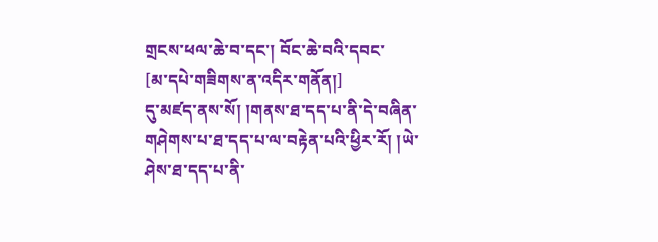གྲངས་ཕལ་ཆེ་བ་དང་། བོང་ཆེ་བའི་དབང་
[མ་དཔེ་གཟིགས་ན་འདིར་གནོན།]
དུ་མཛད་ནས་སོ། །གནས་ཐ་དད་པ་ནི་དེ་བཞིན་གཤེགས་པ་ཐ་དད་པ་ལ་བརྟེན་པའི་ཕྱིར་རོ། །ཡེ་ཤེས་ཐ་དད་པ་ནི་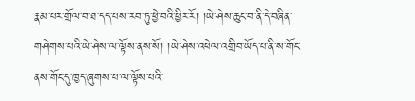རྣམ་པར་གྲོལ་བ་ཐ་དད་པས་རབ་ཏུ་ཕྱེ་བའི་ཕྱིར་རོ། །ཡེ་ཤེས་ཆུང་བ་ནི་དེ་བཞིན་གཤེགས་པའི་ཡེ་ཤེས་ལ་ལྟོས་ནས་སོ། །ཡེ་ཤེས་འཕེལ་འགྲིབ་ཡོད་པ་ནི་ས་གོང་ནས་གོང་དུ་ཁྱད་ཞུགས་པ་ལ་ལྟོས་པའི་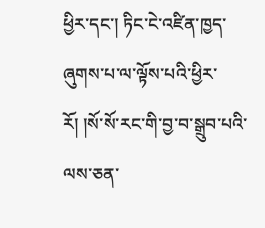ཕྱིར་དང་། ཏིང་ངེ་འཛིན་ཁྱད་ཞུགས་པ་ལ་ལྟོས་པའི་ཕྱིར་རོ། །སོ་སོ་རང་གི་བྱ་བ་སྒྲུབ་པའི་ལས་ཅན་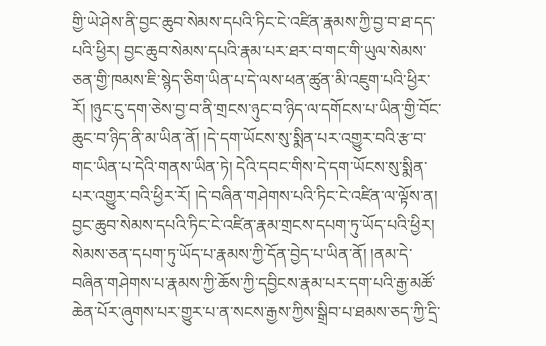གྱི་ཡེ་ཤེས་ནི་བྱང་ཆུབ་སེམས་དཔའི་ཏིང་ངེ་འཛིན་རྣམས་ཀྱི་བྱ་བ་ཐ་དད་པའི་ཕྱིར། བྱང་ཆུབ་སེམས་དཔའི་རྣམ་པར་ཐར་བ་གང་གི་ཡུལ་སེམས་ཅན་གྱི་ཁམས་ཇི་སྙེད་ཅིག་ཡིན་པ་དེ་ལས་ཕན་ཚུན་མི་འཇུག་པའི་ཕྱིར་རོ། །ཉུང་ངུ་དག་ཅེས་བྱ་བ་ནི་གྲངས་ཉུང་བ་ཉིད་ལ་དགོངས་པ་ཡིན་གྱི་བོང་ཆུང་བ་ཉིད་ནི་མ་ཡིན་ནོ། །དེ་དག་ཡོངས་སུ་སྨིན་པར་འགྱུར་བའི་རྩ་བ་གང་ཡིན་པ་དེའི་གནས་ཡིན་ཏེ། དེའི་དབང་གིས་དེ་དག་ཡོངས་སུ་སྨིན་པར་འགྱུར་བའི་ཕྱིར་རོ། །དེ་བཞིན་གཤེགས་པའི་ཏིང་ངེ་འཛིན་ལ་ལྟོས་ན། བྱང་ཆུབ་སེམས་དཔའི་ཏིང་ངེ་འཛིན་རྣམ་གྲངས་དཔག་ཏུ་ཡོད་པའི་ཕྱིར། སེམས་ཅན་དཔག་ཏུ་ཡོད་པ་རྣམས་ཀྱི་དོན་བྱེད་པ་ཡིན་ནོ། །ནམ་དེ་བཞིན་གཤེགས་པ་རྣམས་ཀྱི་ཆོས་ཀྱི་དབྱིངས་རྣམ་པར་དག་པའི་རྒྱ་མཚོ་ཆེན་པོར་ཞུགས་པར་གྱུར་པ་ན་སངས་རྒྱས་ཀྱིས་སྒྲིབ་པ་ཐམས་ཅད་ཀྱི་དྲི་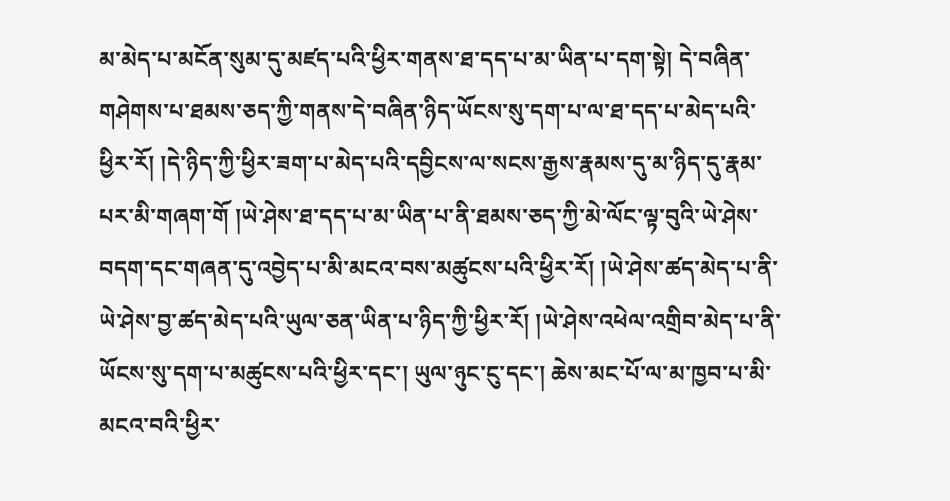མ་མེད་པ་མངོན་སུམ་དུ་མཛད་པའི་ཕྱིར་གནས་ཐ་དད་པ་མ་ཡིན་པ་དག་སྟེ། དེ་བཞིན་གཤེགས་པ་ཐམས་ཅད་ཀྱི་གནས་དེ་བཞིན་ཉིད་ཡོངས་སུ་དག་པ་ལ་ཐ་དད་པ་མེད་པའི་ཕྱིར་རོ། །དེ་ཉིད་ཀྱི་ཕྱིར་ཟག་པ་མེད་པའི་དབྱིངས་ལ་སངས་རྒྱས་རྣམས་དུ་མ་ཉིད་དུ་རྣམ་པར་མི་གཞག་གོ །ཡེ་ཤེས་ཐ་དད་པ་མ་ཡིན་པ་ནི་ཐམས་ཅད་ཀྱི་མེ་ལོང་ལྟ་བུའི་ཡེ་ཤེས་བདག་དང་གཞན་དུ་འབྱེད་པ་མི་མངའ་བས་མཚུངས་པའི་ཕྱིར་རོ། །ཡེ་ཤེས་ཚད་མེད་པ་ནི་ཡེ་ཤེས་བྱ་ཚད་མེད་པའི་ཡུལ་ཅན་ཡིན་པ་ཉིད་ཀྱི་ཕྱིར་རོ། །ཡེ་ཤེས་འཕེལ་འགྲིབ་མེད་པ་ནི་ཡོངས་སུ་དག་པ་མཚུངས་པའི་ཕྱིར་དང་། ཡུལ་ཉུང་ངུ་དང་། ཆེས་མང་པོ་ལ་མ་ཁྱབ་པ་མི་མངའ་བའི་ཕྱིར་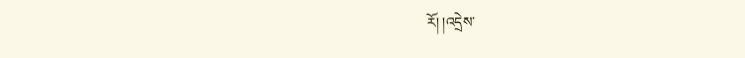རོ། །འདྲེས་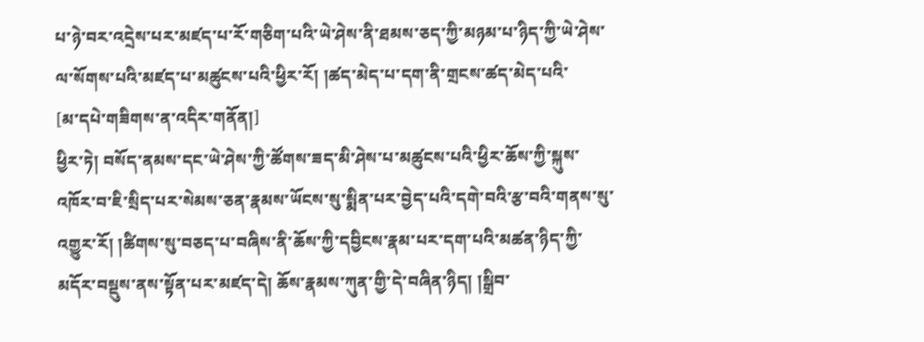པ་ཉེ་བར་འདྲེས་པར་མཛད་པ་རོ་གཅིག་པའི་ཡེ་ཤེས་ནི་ཐམས་ཅད་ཀྱི་མཉམ་པ་ཉིད་ཀྱི་ཡེ་ཤེས་ལ་སོགས་པའི་མཛད་པ་མཚུངས་པའི་ཕྱིར་རོ། །ཚད་མེད་པ་དག་ནི་གྲངས་ཚད་མེད་པའི་
[མ་དཔེ་གཟིགས་ན་འདིར་གནོན།]
ཕྱིར་ཏེ། བསོད་ནམས་དང་ཡེ་ཤེས་ཀྱི་ཚོགས་ཟད་མི་ཤེས་པ་མཚུངས་པའི་ཕྱིར་ཆོས་ཀྱི་སྐུས་འཁོར་བ་ཇི་སྲིད་པར་སེམས་ཅན་རྣམས་ཡོངས་སུ་སྨིན་པར་བྱེད་པའི་དགེ་བའི་རྩ་བའི་གནས་སུ་འགྱུར་རོ། །ཚིགས་སུ་བཅད་པ་བཞིས་ནི་ཆོས་ཀྱི་དབྱིངས་རྣམ་པར་དག་པའི་མཚན་ཉིད་ཀྱི་མདོར་བསྡུས་ནས་སྟོན་པར་མཛད་དེ། ཆོས་རྣམས་ཀུན་གྱི་དེ་བཞིན་ཉིད། །སྒྲིབ་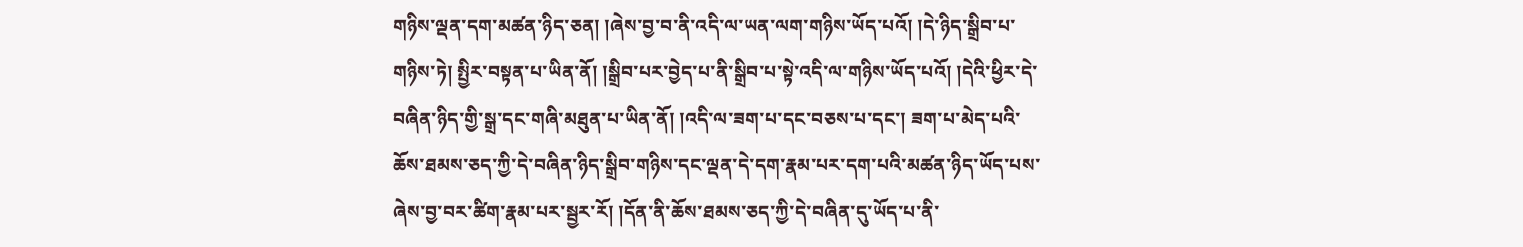གཉིས་ལྡན་དག་མཚན་ཉིད་ཅན། །ཞེས་བྱ་བ་ནི་འདི་ལ་ཡན་ལག་གཉིས་ཡོད་པའོ། །དེ་ཉིད་སྒྲིབ་པ་གཉིས་ཏེ། སྤྱིར་བསྟན་པ་ཡིན་ནོ། །སྒྲིབ་པར་བྱེད་པ་ནི་སྒྲིབ་པ་སྟེ་འདི་ལ་གཉིས་ཡོད་པའོ། །དེའི་ཕྱིར་དེ་བཞིན་ཉིད་གྱི་སྒྲ་དང་གཞི་མཐུན་པ་ཡིན་ནོ། །འདི་ལ་ཟག་པ་དང་བཅས་པ་དང་། ཟག་པ་མེད་པའི་ཆོས་ཐམས་ཅད་ཀྱི་དེ་བཞིན་ཉིད་སྒྲིབ་གཉིས་དང་ལྡན་དེ་དག་རྣམ་པར་དག་པའི་མཚན་ཉིད་ཡོད་པས་ཞེས་བྱ་བར་ཚིག་རྣམ་པར་སྦྱར་རོ། །དོན་ནི་ཆོས་ཐམས་ཅད་ཀྱི་དེ་བཞིན་དུ་ཡོད་པ་ནི་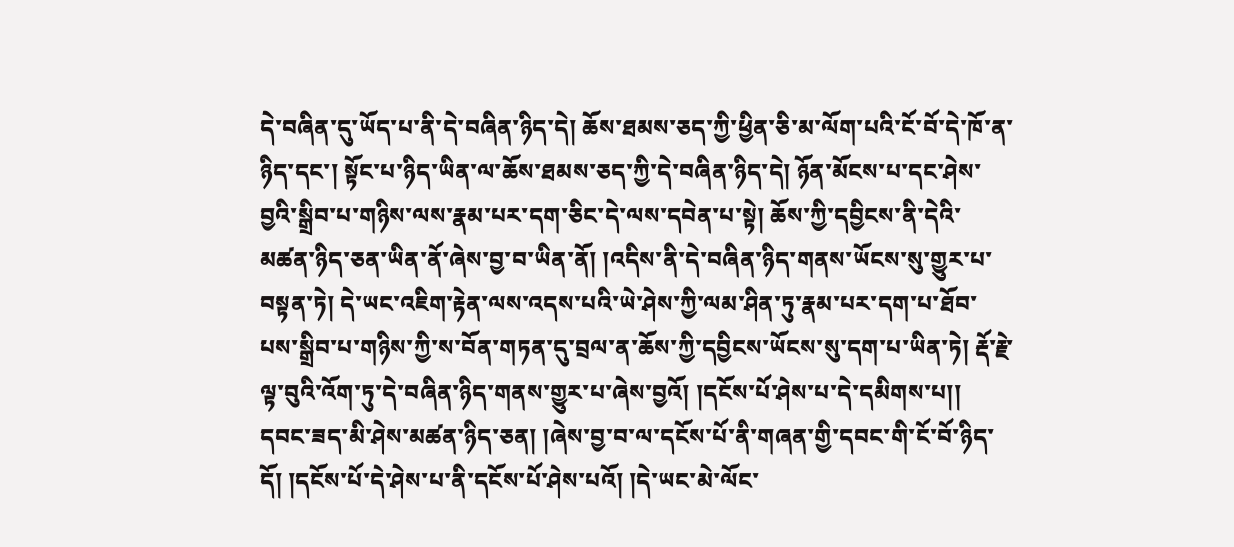དེ་བཞིན་དུ་ཡོད་པ་ནི་དེ་བཞིན་ཉིད་དེ། ཆོས་ཐམས་ཅད་ཀྱི་ཕྱིན་ཅི་མ་ལོག་པའི་ངོ་བོ་དེ་ཁོ་ན་ཉིད་དང་། སྟོང་པ་ཉིད་ཡིན་ལ་ཆོས་ཐམས་ཅད་ཀྱི་དེ་བཞིན་ཉིད་དེ། ཉོན་མོངས་པ་དང་ཤེས་བྱའི་སྒྲིབ་པ་གཉིས་ལས་རྣམ་པར་དག་ཅིང་དེ་ལས་དབེན་པ་སྟེ། ཆོས་ཀྱི་དབྱིངས་ནི་དེའི་མཚན་ཉིད་ཅན་ཡིན་ནོ་ཞེས་བྱ་བ་ཡིན་ནོ། །འདིས་ནི་དེ་བཞིན་ཉིད་གནས་ཡོངས་སུ་གྱུར་པ་བསྟན་ཏེ། དེ་ཡང་འཇིག་རྟེན་ལས་འདས་པའི་ཡེ་ཤེས་ཀྱི་ལམ་ཤིན་ཏུ་རྣམ་པར་དག་པ་ཐོབ་པས་སྒྲིབ་པ་གཉིས་ཀྱི་ས་བོན་གཏན་དུ་བྲལ་ན་ཆོས་ཀྱི་དབྱིངས་ཡོངས་སུ་དག་པ་ཡིན་ཏེ། རྡོ་རྗེ་ལྟ་བུའི་འོག་ཏུ་དེ་བཞིན་ཉིད་གནས་གྱུར་པ་ཞེས་བྱའོ། །དངོས་པོ་ཤེས་པ་དེ་དམིགས་པ།། དབང་ཟད་མི་ཤེས་མཚན་ཉིད་ཅན། །ཞེས་བྱ་བ་ལ་དངོས་པོ་ནི་གཞན་གྱི་དབང་གི་ངོ་བོ་ཉིད་དོ། །དངོས་པོ་དེ་ཤེས་པ་ནི་དངོས་པོ་ཤེས་པའོ། །དེ་ཡང་མེ་ལོང་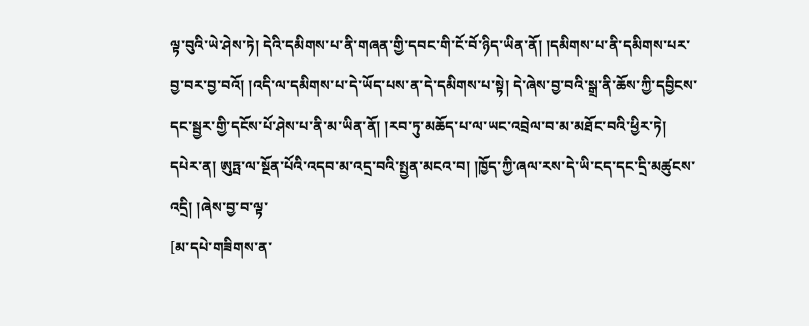ལྟ་བུའི་ཡེ་ཤེས་ཏེ། དེའི་དམིགས་པ་ནི་གཞན་གྱི་དབང་གི་ངོ་བོ་ཉིད་ཡིན་ནོ། །དམིགས་པ་ནི་དམིགས་པར་བྱ་བར་བྱ་བའོ། །འདི་ལ་དམིགས་པ་དེ་ཡོད་པས་ན་དེ་དམིགས་པ་སྟེ། དེ་ཞེས་བྱ་བའི་སྒྲ་ནི་ཆོས་ཀྱི་དབྱིངས་དང་སྦྱར་གྱི་དངོས་པོ་ཤེས་པ་ནི་མ་ཡིན་ནོ། །རབ་ཏུ་མཆོད་པ་ལ་ཡང་འབྲེལ་བ་མ་མཐོང་བའི་ཕྱིར་ཏེ། དཔེར་ན། ཨུཏྤ་ལ་སྔོན་པོའི་འདབ་མ་འདྲ་བའི་སྤྱན་མངའ་བ། །ཁྱོད་ཀྱི་ཞལ་རས་དེ་ཡི་ངད་དང་དྲི་མཚུངས་འདྲི། །ཞེས་བྱ་བ་ལྟ་
[མ་དཔེ་གཟིགས་ན་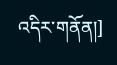འདིར་གནོན།]